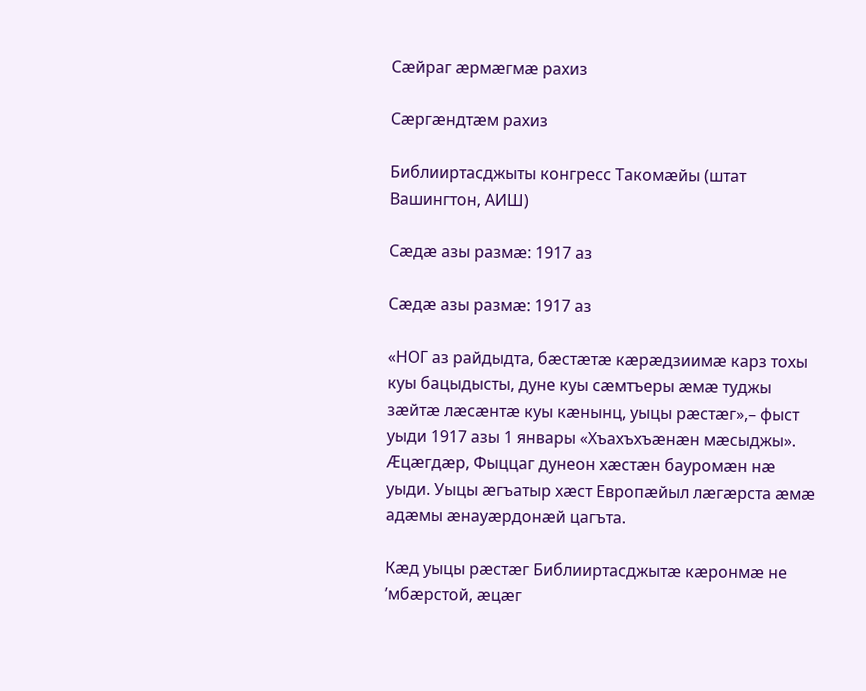Сӕйраг ӕрмӕгмӕ рахиз

Сӕргӕндтӕм рахиз

Библииртасджыты конгресс Такомӕйы (штат Вашингтон, АИШ)

Сӕдӕ азы размӕ: 1917 аз

Сӕдӕ азы размӕ: 1917 аз

«НОГ аз райдыдта, бӕстӕтӕ кӕрӕдзиимӕ карз тохы куы бацыдысты, дуне куы сӕмтъеры ӕмӕ туджы зӕйтӕ лӕсӕнтӕ куы кӕнынц, уыцы рӕстӕг»,– фыст уыди 1917 азы 1 январы «Хъахъхъӕнӕн мӕсыджы». Ӕцӕгдӕр, Фыццаг дунеон хӕстӕн бауромӕн нӕ уыди. Уыцы ӕгъатыр хӕст Европӕйыл лӕгӕрста ӕмӕ адӕмы ӕнауӕрдонӕй цагъта.

Кӕд уыцы рӕстӕг Библииртасджытӕ кӕронмӕ не ’мбӕрстой, ӕцӕг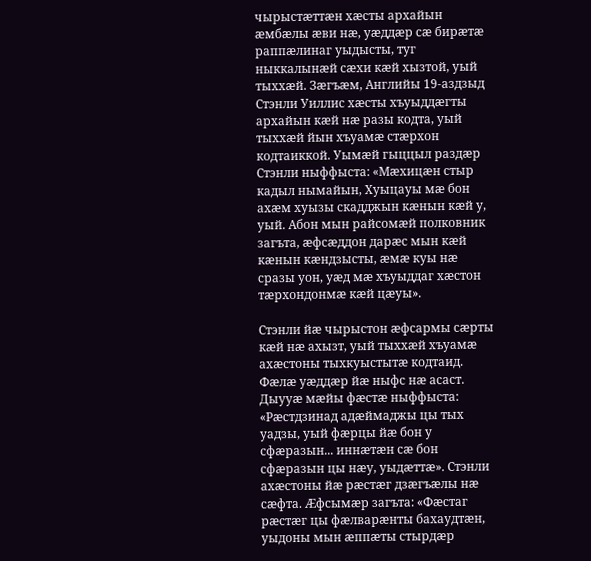чырыстӕттӕн хӕсты архайын ӕмбӕлы ӕви нӕ, уӕддӕр сӕ бирӕтӕ раппӕлинаг уыдысты, туг ныккалынӕй сӕхи кӕй хызтой, уый тыххӕй. Зӕгъӕм, Английы 19-аздзыд Стэнли Уиллис хӕсты хъуыддӕгты архайын кӕй нӕ разы кодта, уый тыххӕй йын хъуамӕ стӕрхон кодтаиккой. Уымӕй гыццыл раздӕр Стэнли ныффыста: «Мӕхицӕн стыр кадыл нымайын, Хуыцауы мӕ бон ахӕм хуызы скадджын кӕнын кӕй у, уый. Абон мын райсомӕй полковник загъта, ӕфсӕддон дарӕс мын кӕй кӕнын кӕндзысты, ӕмӕ куы нӕ сразы уон, уӕд мӕ хъуыддаг хӕстон тӕрхондонмӕ кӕй цӕуы».

Стэнли йӕ чырыстон ӕфсармы сӕрты кӕй нӕ ахызт, уый тыххӕй хъуамӕ ахӕстоны тыхкуыстытӕ кодтаид. Фӕлӕ уӕддӕр йӕ ныфс нӕ асаст. Дыууӕ мӕйы фӕстӕ ныффыста: «Рӕстдзинад адӕймаджы цы тых уадзы, уый фӕрцы йӕ бон у сфӕразын... иннӕтӕн сӕ бон сфӕразын цы нӕу, уыдӕттӕ». Стэнли ахӕстоны йӕ рӕстӕг дзӕгъӕлы нӕ сӕфта. Ӕфсымӕр загъта: «Фӕстаг рӕстӕг цы фӕлварӕнты бахаудтӕн, уыдоны мын ӕппӕты стырдӕр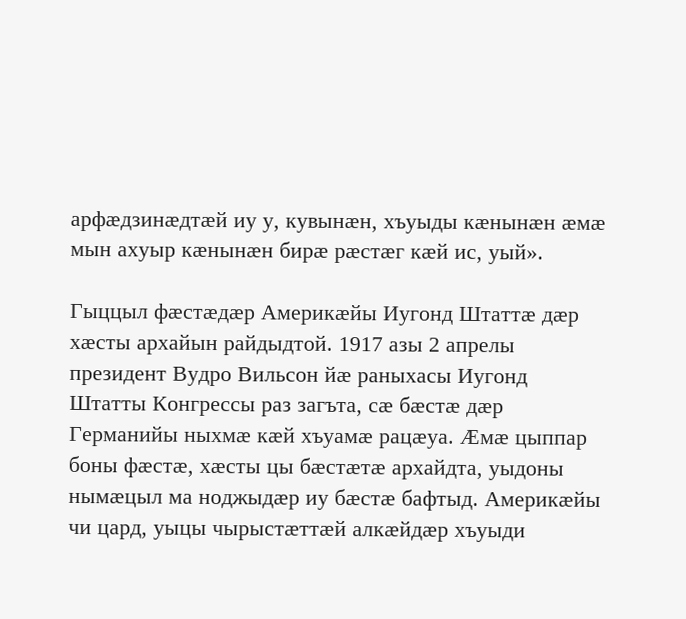арфӕдзинӕдтӕй иу у, кувынӕн, хъуыды кӕнынӕн ӕмӕ мын ахуыр кӕнынӕн бирӕ рӕстӕг кӕй ис, уый».

Гыццыл фӕстӕдӕр Америкӕйы Иугонд Штаттӕ дӕр хӕсты архайын райдыдтой. 1917 азы 2 апрелы президент Вудро Вильсон йӕ раныхасы Иугонд Штатты Конгрессы раз загъта, сӕ бӕстӕ дӕр Германийы ныхмӕ кӕй хъуамӕ рацӕуа. Ӕмӕ цыппар боны фӕстӕ, хӕсты цы бӕстӕтӕ архайдта, уыдоны нымӕцыл ма ноджыдӕр иу бӕстӕ бафтыд. Америкӕйы чи цард, уыцы чырыстӕттӕй алкӕйдӕр хъуыди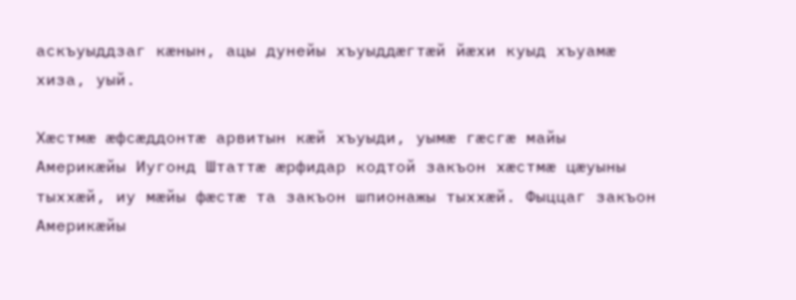аскъуыддзаг кӕнын, ацы дунейы хъуыддӕгтӕй йӕхи куыд хъуамӕ хиза, уый.

Хӕстмӕ ӕфсӕддонтӕ арвитын кӕй хъуыди, уымӕ гӕсгӕ майы Америкӕйы Иугонд Штаттӕ ӕрфидар кодтой закъон хӕстмӕ цӕуыны тыххӕй, иу мӕйы фӕстӕ та закъон шпионажы тыххӕй. Фыццаг закъон Америкӕйы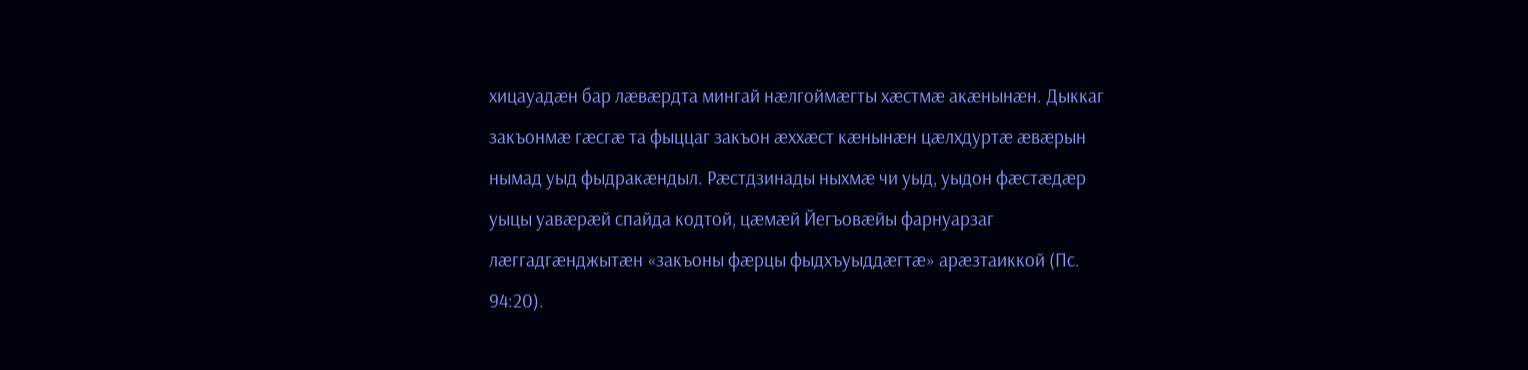хицауадӕн бар лӕвӕрдта мингай нӕлгоймӕгты хӕстмӕ акӕнынӕн. Дыккаг закъонмӕ гӕсгӕ та фыццаг закъон ӕххӕст кӕнынӕн цӕлхдуртӕ ӕвӕрын нымад уыд фыдракӕндыл. Рӕстдзинады ныхмӕ чи уыд, уыдон фӕстӕдӕр уыцы уавӕрӕй спайда кодтой, цӕмӕй Йегъовӕйы фарнуарзаг лӕггадгӕнджытӕн «закъоны фӕрцы фыдхъуыддӕгтӕ» арӕзтаиккой (Пс. 94:20).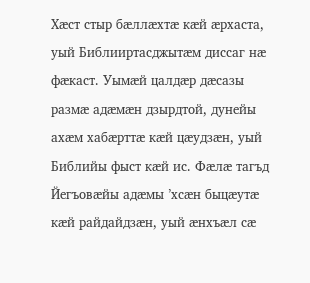Хӕст стыр бӕллӕхтӕ кӕй ӕрхаста, уый Библииртасджытӕм диссаг нӕ фӕкаст. Уымӕй цалдӕр дӕсазы размӕ адӕмӕн дзырдтой, дунейы ахӕм хабӕрттӕ кӕй цӕудзӕн, уый Библийы фыст кӕй ис. Фӕлӕ тагъд Йегъовӕйы адӕмы ’хсӕн быцӕутӕ кӕй райдайдзӕн, уый ӕнхъӕл сӕ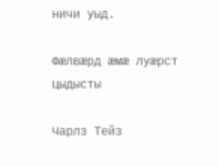ничи уыд.

Фӕлвӕрд ӕмӕ луӕрст цыдысты

Чарлз Тейз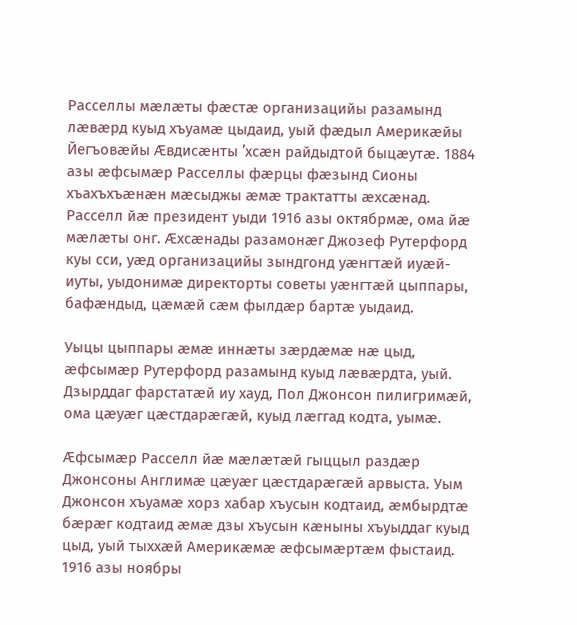Расселлы мӕлӕты фӕстӕ организацийы разамынд лӕвӕрд куыд хъуамӕ цыдаид, уый фӕдыл Америкӕйы Йегъовӕйы Ӕвдисӕнты ’хсӕн райдыдтой быцӕутӕ. 1884 азы ӕфсымӕр Расселлы фӕрцы фӕзынд Сионы хъахъхъӕнӕн мӕсыджы ӕмӕ трактатты ӕхсӕнад. Расселл йӕ президент уыди 1916 азы октябрмӕ, ома йӕ мӕлӕты онг. Ӕхсӕнады разамонӕг Джозеф Рутерфорд куы сси, уӕд организацийы зындгонд уӕнгтӕй иуӕй-иуты, уыдонимӕ директорты советы уӕнгтӕй цыппары, бафӕндыд, цӕмӕй сӕм фылдӕр бартӕ уыдаид.

Уыцы цыппары ӕмӕ иннӕты зӕрдӕмӕ нӕ цыд, ӕфсымӕр Рутерфорд разамынд куыд лӕвӕрдта, уый. Дзырддаг фарстатӕй иу хауд, Пол Джонсон пилигримӕй, ома цӕуӕг цӕстдарӕгӕй, куыд лӕггад кодта, уымӕ.

Ӕфсымӕр Расселл йӕ мӕлӕтӕй гыццыл раздӕр Джонсоны Англимӕ цӕуӕг цӕстдарӕгӕй арвыста. Уым Джонсон хъуамӕ хорз хабар хъусын кодтаид, ӕмбырдтӕ бӕрӕг кодтаид ӕмӕ дзы хъусын кӕныны хъуыддаг куыд цыд, уый тыххӕй Америкӕмӕ ӕфсымӕртӕм фыстаид. 1916 азы ноябры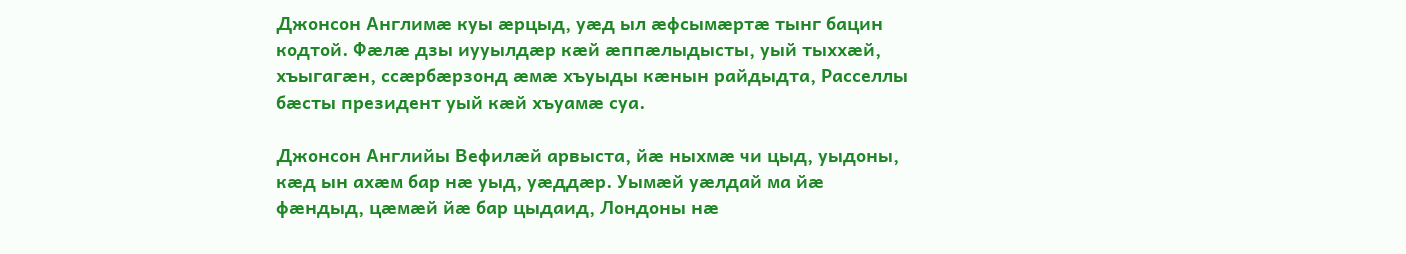Джонсон Англимӕ куы ӕрцыд, уӕд ыл ӕфсымӕртӕ тынг бацин кодтой. Фӕлӕ дзы иууылдӕр кӕй ӕппӕлыдысты, уый тыххӕй, хъыгагӕн, ссӕрбӕрзонд ӕмӕ хъуыды кӕнын райдыдта, Расселлы бӕсты президент уый кӕй хъуамӕ суа.

Джонсон Английы Вефилӕй арвыста, йӕ ныхмӕ чи цыд, уыдоны, кӕд ын ахӕм бар нӕ уыд, уӕддӕр. Уымӕй уӕлдай ма йӕ фӕндыд, цӕмӕй йӕ бар цыдаид, Лондоны нӕ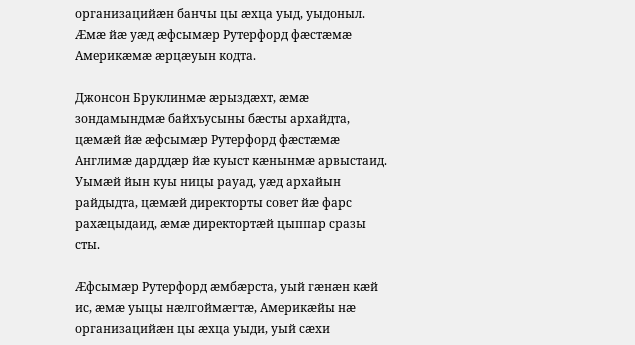организацийӕн банчы цы ӕхца уыд, уыдоныл. Ӕмӕ йӕ уӕд ӕфсымӕр Рутерфорд фӕстӕмӕ Америкӕмӕ ӕрцӕуын кодта.

Джонсон Бруклинмӕ ӕрыздӕхт, ӕмӕ зондамындмӕ байхъусыны бӕсты архайдта, цӕмӕй йӕ ӕфсымӕр Рутерфорд фӕстӕмӕ Англимӕ дарддӕр йӕ куыст кӕнынмӕ арвыстаид. Уымӕй йын куы ницы рауад, уӕд архайын райдыдта, цӕмӕй директорты совет йӕ фарс рахӕцыдаид, ӕмӕ директортӕй цыппар сразы сты.

Ӕфсымӕр Рутерфорд ӕмбӕрста, уый гӕнӕн кӕй ис, ӕмӕ уыцы нӕлгоймӕгтӕ, Америкӕйы нӕ организацийӕн цы ӕхца уыди, уый сӕхи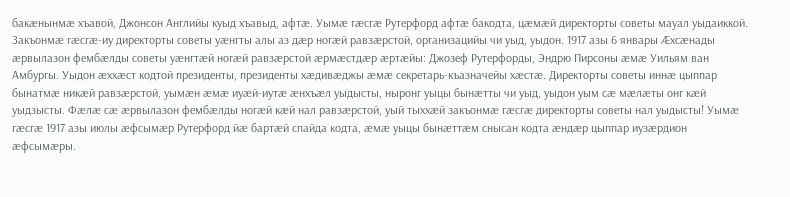бакӕнынмӕ хъавой, Джонсон Английы куыд хъавыд, афтӕ. Уымӕ гӕсгӕ Рутерфорд афтӕ бакодта, цӕмӕй директорты советы мауал уыдаиккой. Закъонмӕ гӕсгӕ-иу директорты советы уӕнгты алы аз дӕр ногӕй равзӕрстой, организацийы чи уыд, уыдон. 1917 азы 6 январы Ӕхсӕнады ӕрвылазон фембӕлды советы уӕнгтӕй ногӕй равзӕрстой ӕрмӕстдӕр ӕртӕйы: Джозеф Рутерфорды, Эндрю Пирсоны ӕмӕ Уильям ван Амбургы. Уыдон ӕххӕст кодтой президенты, президенты хӕдивӕджы ӕмӕ секретарь-къазначейы хӕстӕ. Директорты советы иннӕ цыппар бынатмӕ никӕй равзӕрстой, уымӕн ӕмӕ иуӕй-иутӕ ӕнхъӕл уыдысты, ныронг уыцы бынӕтты чи уыд, уыдон уым сӕ мӕлӕты онг кӕй уыдзысты. Фӕлӕ сӕ ӕрвылазон фембӕлды ногӕй кӕй нал равзӕрстой, уый тыххӕй закъонмӕ гӕсгӕ директорты советы нал уыдысты! Уымӕ гӕсгӕ 1917 азы июлы ӕфсымӕр Рутерфорд йӕ бартӕй спайда кодта, ӕмӕ уыцы бынӕттӕм снысан кодта ӕндӕр цыппар иузӕрдион ӕфсымӕры.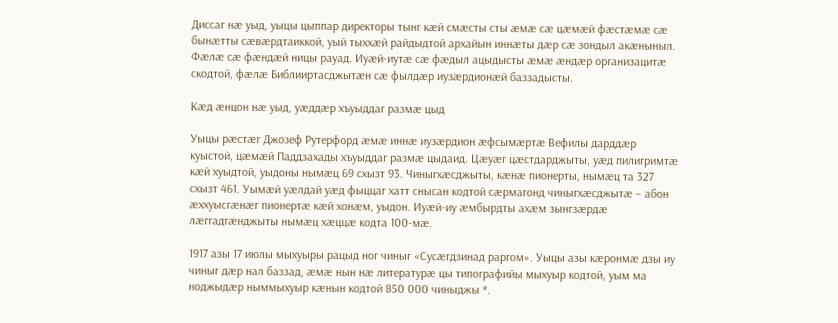Диссаг нӕ уыд, уыцы цыппар директоры тынг кӕй смӕсты сты ӕмӕ сӕ цӕмӕй фӕстӕмӕ сӕ бынӕтты сӕвӕрдтаиккой, уый тыххӕй райдыдтой архайын иннӕты дӕр сӕ зондыл акӕныныл. Фӕлӕ сӕ фӕндӕй ницы рауад. Иуӕй-иутӕ сӕ фӕдыл ацыдысты ӕмӕ ӕндӕр организацитӕ скодтой, фӕлӕ Библииртасджытӕн сӕ фылдӕр иузӕрдионӕй баззадысты.

Кӕд ӕнцон нӕ уыд, уӕддӕр хъуыддаг размӕ цыд

Уыцы рӕстӕг Джозеф Рутерфорд ӕмӕ иннӕ иузӕрдион ӕфсымӕртӕ Вефилы дарддӕр куыстой, цӕмӕй Паддзахады хъуыддаг размӕ цыдаид. Цӕуӕг цӕстдарджыты, уӕд пилигримтӕ кӕй хуыдтой, уыдоны нымӕц 69 схызт 93. Чиныгхӕсджыты, кӕнӕ пионерты, нымӕц та 327 схызт 461. Уымӕй уӕлдай уӕд фыццаг хатт снысан кодтой сӕрмагонд чиныгхӕсджытӕ – абон ӕххуысгӕнӕг пионертӕ кӕй хонӕм, уыдон. Иуӕй-иу ӕмбырдты ахӕм зынгзӕрдӕ лӕггадгӕнджыты нымӕц хӕццӕ кодта 100-мӕ.

1917 азы 17 июлы мыхуыры рацыд ног чиныг «Сусӕгдзинад раргом». Уыцы азы кӕронмӕ дзы иу чиныг дӕр нал баззад, ӕмӕ нын нӕ литературӕ цы типографийы мыхуыр кодтой, уым ма ноджыдӕр ныммыхуыр кӕнын кодтой 850 000 чиныджы *.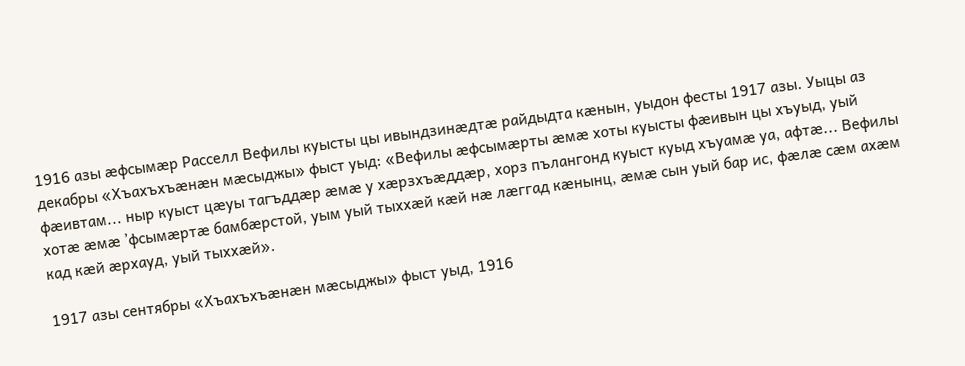1916 азы ӕфсымӕр Расселл Вефилы куысты цы ивындзинӕдтӕ райдыдта кӕнын, уыдон фесты 1917 азы. Уыцы аз декабры «Хъахъхъӕнӕн мӕсыджы» фыст уыд: «Вефилы ӕфсымӕрты ӕмӕ хоты куысты фӕивын цы хъуыд, уый фӕивтам... ныр куыст цӕуы тагъддӕр ӕмӕ у хӕрзхъӕддӕр, хорз пълангонд куыст куыд хъуамӕ уа, афтӕ... Вефилы хотӕ ӕмӕ ’фсымӕртӕ бамбӕрстой, уым уый тыххӕй кӕй нӕ лӕггад кӕнынц, ӕмӕ сын уый бар ис, фӕлӕ сӕм ахӕм кад кӕй ӕрхауд, уый тыххӕй».

1917 азы сентябры «Хъахъхъӕнӕн мӕсыджы» фыст уыд, 1916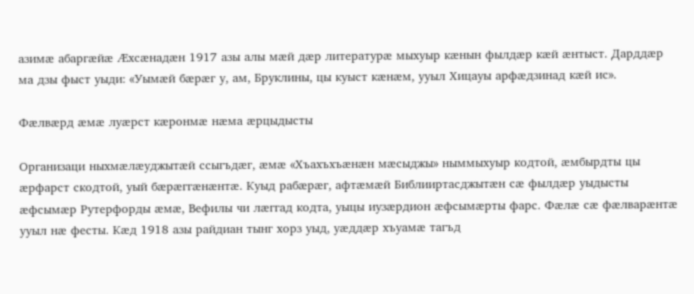азимӕ абаргӕйӕ Ӕхсӕнадӕн 1917 азы алы мӕй дӕр литературӕ мыхуыр кӕнын фылдӕр кӕй ӕнтыст. Дарддӕр ма дзы фыст уыди: «Уымӕй бӕрӕг у, ам, Бруклины, цы куыст кӕнӕм, ууыл Хицауы арфӕдзинад кӕй ис».

Фӕлвӕрд ӕмӕ луӕрст кӕронмӕ нӕма ӕрцыдысты

Организаци ныхмӕлӕуджытӕй ссыгъдӕг, ӕмӕ «Хъахъхъӕнӕн мӕсыджы» ныммыхуыр кодтой, ӕмбырдты цы ӕрфарст скодтой, уый бӕрӕггӕнӕнтӕ. Куыд рабӕрӕг, афтӕмӕй Библииртасджытӕн сӕ фылдӕр уыдысты ӕфсымӕр Рутерфорды ӕмӕ, Вефилы чи лӕггад кодта, уыцы иузӕрдион ӕфсымӕрты фарс. Фӕлӕ сӕ фӕлварӕнтӕ ууыл нӕ фесты. Кӕд 1918 азы райдиан тынг хорз уыд, уӕддӕр хъуамӕ тагъд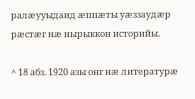ралӕууыдаид ӕппӕты уӕззаудӕр рӕстӕг нӕ нырыккон историйы.

^ 18 абз. 1920 азы онг нӕ литературӕ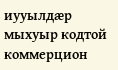иууылдӕр мыхуыр кодтой коммерцион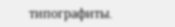типографиты.